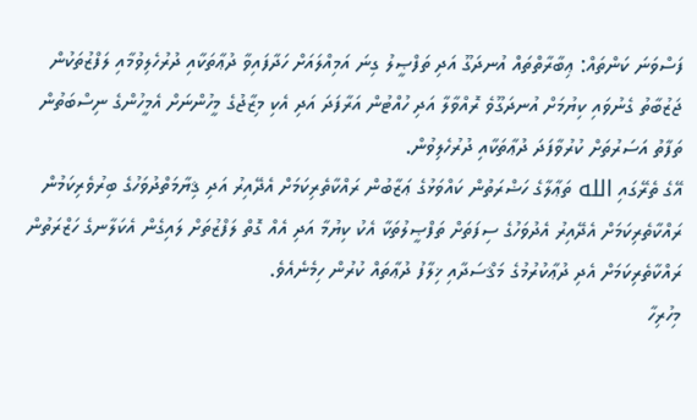ފަސްވަނަ ކަންތައް: ޢިބާރާތްތައް އުނދަގޫ އަދި ތަފްޞީލު ގިނަ އަމިއްލައަށް ހަދާފައިވާ ދުޢާތަކާއި ދުރުހެލިވުމާއި ލަފްޒުތަކުން ޖަޒުބާތު ގެނުވައި ކިޔުމަށް އުނދަގޫވެ ރޮއްވާލާ އަދި ހުއްޓުން އަރާފަދަ އަދި އެކި މިޒާޖުގެ މީހުންނަށް އެމީހުންގެ ނިސްބަތުން ތަފާތު އަސަރުތަށް ކުރުވާފަދަ ދުޢާތަކާއި ދުރުހެލިވުން.
އޭގެ ތެރޭގައި الله ތަޢާލާގެ ހަޟްރަތުން ކައްވަޅުގެ ޢަޒާބުން ރައްކާތެރިކަމަށް އެދޭއިރު އަދި ޤިޔާމަތްދުވަހުގެ ބިރުވެރިކަމުން ރައްކާތެރިކަމަށް އެދޭއިރު އެދުވަހުގެ ސިފަތަށް ތަފްޞީލުތަކާ އެކު ކިޔުމާ އަދި އެއް ގޮތް ލަފްޒުތަށް ލައިގެން އެކަލާނގެ ހަޒްރަތުން ރައްކާތެރިކަމަށް އެދި ދުޢާކުރުމުގެ މަޤްސަދާއި ޚިލާފު ދުޢާތައް ކުރުން ހިމެނެއެވެ.
މިހުރިހާ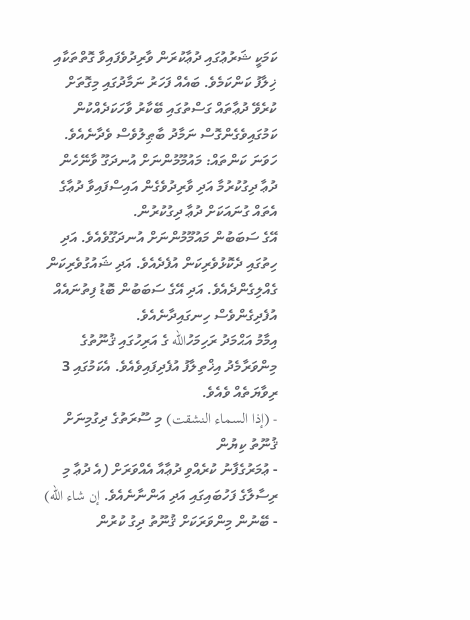ކަމަކީ ޝަރުޢުގައި ދުޢާކުރަން ވާރިދުވެފައިވާ ގޮތްތަކާއި ޚިލާފު ކަންކަމެވެ. ބައެއް ފަހަރު ނަމާދުގައި މިގޮތަށް ކުރެވޭ ދުޢާތައް ގަސްތުގައި ބޭކާރު ވާހަކަދެއްކުން ކަމުގައިވެގެންގޮސް ނަމާދު ބާޠިލުވެސް ވެދާނެއެވެ.
ހަވަނަ ކަންތައް: މައުމޫމުންނަށް އުނދަގޫ ވާނޭހެން ދުޢާ ދިގުކުރުމާ އަދި ވާރިދުވެގެން އައިސްފައިވާ ދުޢާގެ އެތައް ގުނައަކަށް ދުޢާ ދިގުކުރުން.
އޭގެ ސަބަބުން މައުމޫމުންނަށް އުނދަގޫވެއެވެ. އަދި ހިތުގައި ދެކޮޅުވެރިކަން އުފެދެއެވެ. އަދި ޝައުގުވެރިކަން ގެއްލިގެންދެއެވެ. އަދި އޭގެ ސަބަބުން ބޮޑު ފިތުނައެއް އުފެދިގެންވެސް ހިނގައިދާނެއެވެ.
އިމާމު އަޙްމަދު ރަހިމަހުالله ގެ އަރިހުގައި ޤުނޫތުގެ މިންވަރާމެދު އިޚްތިލާފު އުފެދިފައިވެއެވެ. އެކަމުގައި 3 ރިވާޔަތެއް ވެއެވެ.
- (إذا السماء النشقت) މި ސޫރަތުގެ ދިގުމިނަށް ޤުނޫތު ކިޔުން
- ޢުމަރުގެފާނު ކުރެއްވި ދުޢާއާ އެއްވަރަށް (އެ ދުޢާ މި ރިސާލާގެ ފަހުބައިގައި އަދި އަންނާނެއެވެ. إن شاء الله)
- ބޭނުން މިންވަރަކަށް ޤުނޫތު ދިގު ކުރުން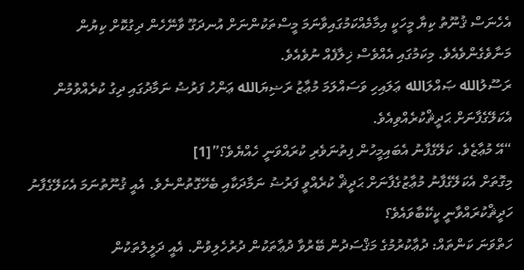އެހެނަސް ޤުނޫތު ކިޔާ މީހަކީ އިމާމެއްކަމުގައިވާނަމަ މީސްތަކުންނަށް އުނދަގޫ ވާނޭހެން ދިގުކޮށް ކިޔުން މަނާވެގެންވެއެވެ. މިކަމުގައި އެއްވެސް ޚިލާފެއް ނުވެއެވެ.
ރަސޫލުالله ޞައްލަالله ޢަލައިހި ވަސައްލަމަ މުޢާޒު ރަޟިޔަالله ޢަންހު ފަރުޟު ނަމާދުގައި ދިގު ކުރެއްވުމުން އެކަލޭގެފާނަށް ޙަދީޘްކުރެއްވިއެވެ.
“އޭ މުޢާޒެވެ. ކަލޭގެފާނު އެބައިމީހުން ފިތުނަވެރި ކުރައްވަނީ ހެއްޔެވެ؟”[1]
މިގޮތަށް އެކަލޭގެފާނު މުޢާޒުގެފާނަށް ޙަދީޘް ކުރެއްވީ ފަރުޟު ނަމާދަކާއި ބެހޭގޮތުންނެވެ. އެއީ ޤުނޫތުނަމަ އެކަލޭގެފާނު ހަދީޘްކުރައްވާނީ ކީކޭބާވައެވެ؟
ހަތްވަނަ ކަންތައް: ދުޢާކުރުމުގެ މަޤްސަދުން ބޭރުވާ ދުޢާތަކުން ދުރުހެލިވުން. އެއީ ދަލީލުތަކުން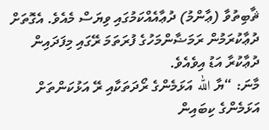ޘާބިތުވާ (ޢާންމު) ދުޢާއެއްކަމުގައި ވިޔަސް މެއެވެ. އެގޮތަށް ދުޢާކުރަމުން ރަމަޟާންމަހުގެ ފުރަތަމަ ރޭގައި މިފަދައިން ދުޢާކުރާ އަޑު އިވެއެވެ.
މާނަ: “ޔާ الله އަޅަމެންގެ ރޯދަތަކާއި ރޭ އަޅުކަންތަށް އަޅަމެންގެ ކިބައިން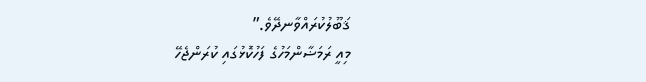ޤަބޫލުކުރައްވާނދޭވެ.”
މިއީ ރަމަޟާންމަހުގެ ފަހުކޮޅުގައި ކުރަންޖެހޭ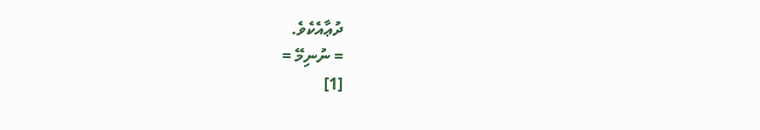ދުޢާއެކެވެ.
= ނުނިމޭ =
[1]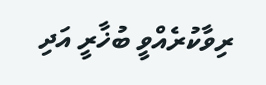ރިވާކުރެއްވީ ބުޚާރީ އަދި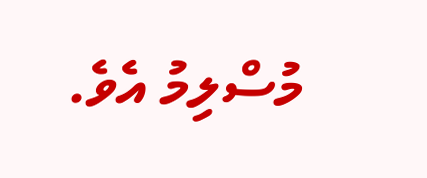މުސްލިމު އެވެ.